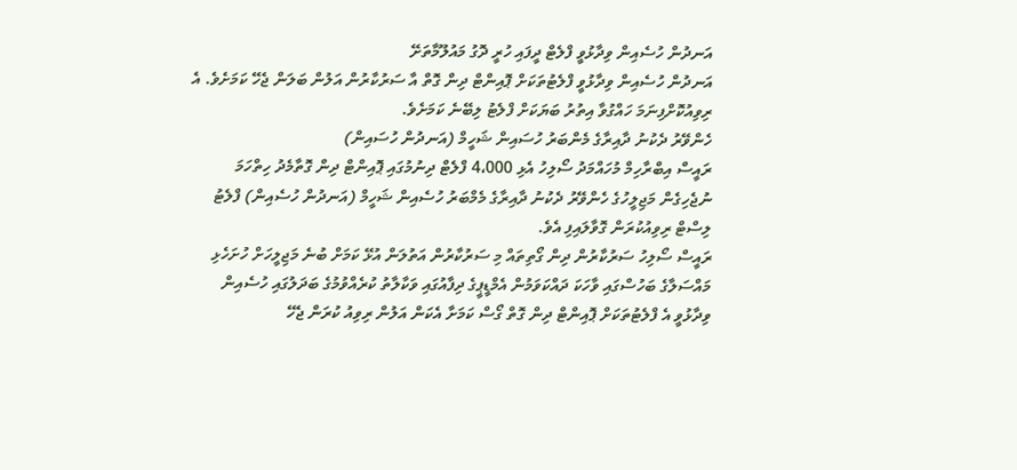އަނދުން ހުސެއިން ވިދާޅުވީ ފްލެޓް ދީފައި ހުރީ ދޮގު މައުލޫމާތަށޭ
އަނދުން ހުސެއިން ވިދާޅުވީ ފްލެޓުތަކަށް ޕޮއިންޓް ދިން ގޮތް އާ ސަރުކާރުން އަލުން ބަލަން ޖެހޭ ކަމަށެވެ. އެ ރިވިއުކޮށްފިނަމަ ހައްގުވާ އިތުރު ބަޔަކަށް ފްލެޓު ލިބޭނެ ކަމަށެވެ.
ހެންވޭރު ދެކުނު ދާއިރާގެ މެންބަރު ހުސައިން ޝަހީމް (އަނދުން ހުސައިން)
ރައީސް އިބްރާހިމް މުހައްމަދު ސޯލިހު އެޅި 4،000 ފްލެޓް ދިނުމުގައި ޕޮއިންޓް ދިން ގޮތާމެދު ހިތްހަމަ ނުޖެހިގެން މަޖިލީހުގެ ހެންވޭރު ދެކުނު ދާއިރާގެ މެމްބަރު ހުސެއިން ޝަހީމް (އަނދުން ހުސެއިން) ފްލެޓު ލިސްޓް ރިވިއުކުރަން ގޮވާލައިފި އެވެ.
ރައީސް ސޯލިހު ސަރުކާރުން ދިން ގޯތިތައް މި ސަރުކާރުން އަތުލަން އުޅޭ ކަމަށް ބުނެ މަޖިލީހަށް ހުށަހެޅި މައްސަލާގެ ބަހުސްގައި ވާހަކަ ދައްކަވަމުން އެމްޑީޕީގެ ދިފާއުގައި ވަކާލާތު ކުރެއްވުމުގެ ބަދަލުގައި ހުސެއިން ވިދާޅުވީ އެ ފްލެޓުތަކަށް ޕޮއިންޓް ދިން ގޮތް ގޯސް ކަމަށާ އެކަން އަލުން ރިވިއު ކުރަން ޖެހޭ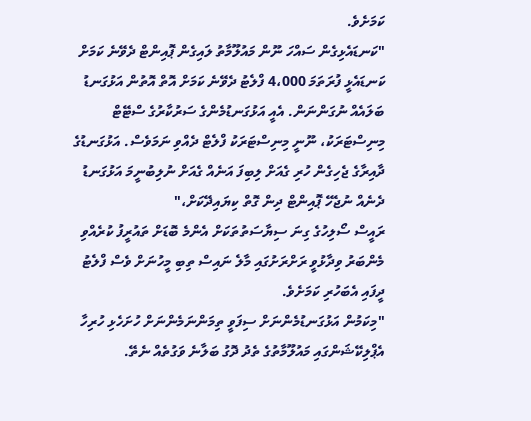ކަމަށެވެ.
"ކަނޑައެޅިގެން ސައްހަ ނޫން މައުލޫމާތު ލައިގެން ޕޮއިންޓް ދެވޭނެ ކަމަށް ކަނޑައެޅީ ފުރަތަމަ 4،000 ފްލެޓު ދެވޭނެ ކަމަށް އޮތް އޮތުން އަޅުގަނޑު ބަލައެއް ނުގަންނަން. އެއީ އަޅުގަނޑުމެންގެ ސަރުކާރުގެ ސްޓޭޓް މިނިސްޓަރަކު، ނޫނީ މިނިސްޓަރަކު ފްލެޓް ދެއްވި ނަމަވެސް. އަޅުގަނޑުގެ ދާއިރާގެ ޖެހިގެން ހުރި ގެއަށް ލިބިފަ އަނެއް ގެއަށް ނުލިބުނީމަ އަޅުގަނޑު ދެނެއް ނުޖެހޭ ޕޮއިންޓް ދިން ގޮތް ކިޔައިދޭކަށް،"
ރައީސް ސޯލިހުގެ ގިނަ ސިޔާސަތުތަކަށް އެންމެ ބޮޑަށް ތައުރީފު ކުރެއްވި މެންބަރު ވިދާޅުވީ ރަށްރަށުގައި މާލެ ނައިސް ތިބި މީހުނަށް ވެސް ފްލެޓު ދީފައި އެބަހުރި ކަމަށެވެ.
"މިކަމުން އަޅުގަނޑުމެންނަށް ސިފަވީ ތިމަންނަމެންނަށް ހުށަހެޅި ހުރިހާ އެޕްލިކޭޝަންގައި މައުލޫމާތުގެ ތެދު ދޮގު ބަލާނެ ވަގުތެއް ނެތޭ.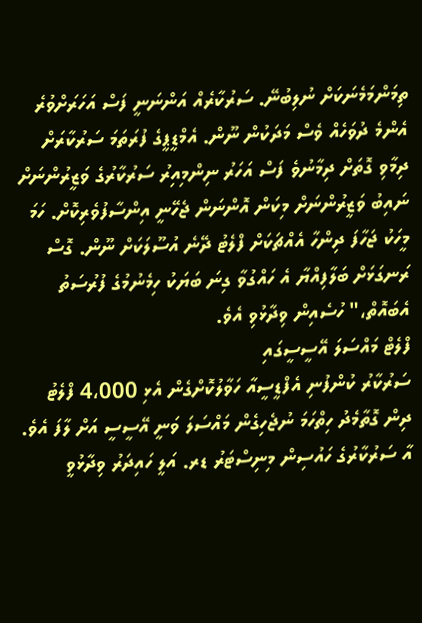ތިމަންމަމެނަކަށް ނުލިބުނޭ. ސަރުކާރެއް އަންނަނީ ފަސް އަހަރަށްވުރެ އެންމެ ދުވަހެއް ވެސް މަދަކުން ނޫން. އެމްޑީޕީގެ ފުރަތަމަ ސަރުކާރަށް ދިމާވި ގޮތަށް ދިމާނުވެ ފަސް އަހަރު ނިންމިއިރު ސަރުކާރުގެ ވަޒީރުންނަށް ނައިބު ވަޒީރުންނަށް މިކަން އޮންނަން ޖެހޭނީ އިންސާފުވެރިކޮށް. ހަމަ މީހަކު ޖަހާފަ ދިންހާ އެއްޗަކަށް ފްލެޓު ދޭނެ އުސޫލަކަށް ނޫން. ގޮސް ރަނގަޅަށް ބަލާފިއްޔާ އެ ހައްގުވާ ގިނަ ބަޔަކު ހިމެނުމުގެ ފުރުސަތު އެބައޮތް،" ހުސެއިން ވިދާޅުވި އެވެ.
ފްލެޓް މައްސަލަ އޭސީސީގައި
ސަރުކާރު ކުންފުނި އެފްޑީސީއާ ހަވާލުކޮށްގެން އެޅި 4،000 ފްލެޓު ދިން ގޮތާމެދު ހިތްހަމަ ނުޖެހިގެން މައްސަލަ ވަނީ އޭސީސީ އަށް ލާފަ އެވެ.
އާ ސަރުކާރުގެ ހައުސިން މިނިސްޓަރު ޑރ. އަލީ ހައިދަރު ވިދާޅުވީ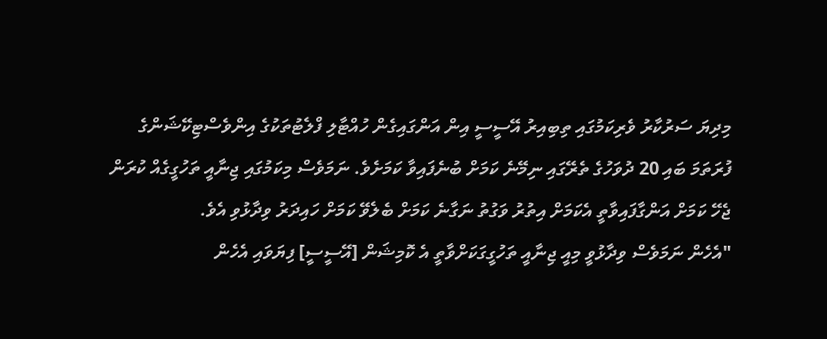މިދިޔަ ސަރުކާރު ވެރިކަމުގައި ތިބިއިރު އޭސީސީ އިން އަންގައިގެން ހުއްޓާލި ފްލެޓުތަކުގެ އިންވެސްޓިކޭޝަންގެ ފުރަތަމަ ބައި 20 ދުވަހުގެ ތެރޭގައި ނިމޭނެ ކަމަށް ބުނެފައިވާ ކަމަށެވެ. ނަމަވެސް މިކަމުގައި ޖިނާއީ ތަހުގީގެއް ކުރަން ޖެހޭ ކަމަށް އަންގާފައިވާތީ އެކަމަށް އިތުރު ވަގުތު ނަގާނެ ކަމަށް ބެލެވޭ ކަމަށް ހައިދަރު ވިދާޅުވި އެވެ.
"އެހެން ނަމަވެސް ވިދާޅުވީ މިއީ ޖިނާއީ ތަހުގީގަކަށްވާތީ އެ ކޮމިޝަން [އޭސީސީ] ފިޔަވައި އެހެން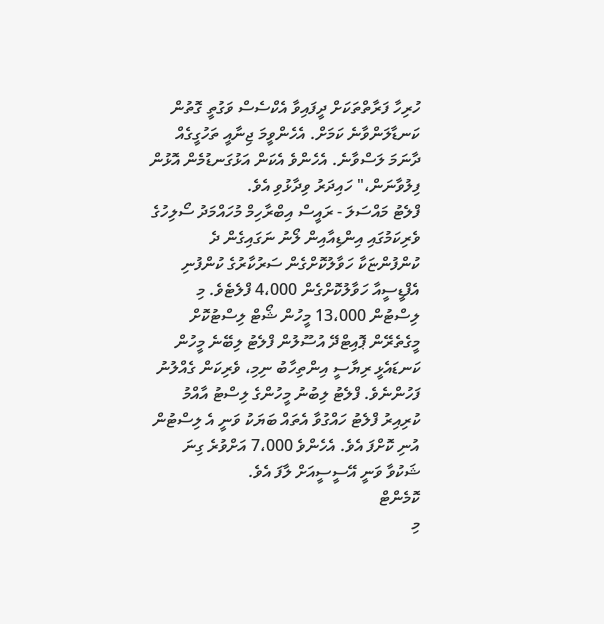ހުރިހާ ފަރާތްތަކަށް ދީފައިވާ އެކްސެސް ވަގުތީ ގޮތުން ކަނޑާލަންވާނެ ކަމަށް. އެހެންވީމަ ޖިނާއީ ތަހުގީގެއް ދާނަމަ ލަސްވާނެ. އެހެންވެ އެކަން އަޅުގަނޑުމެން އޮޅުން ފިލުވާނަން،" ހައިދަރު ވިދާޅުވި އެވެ.
ފްލެޓު މައްސަލަ - ރައީސް އިބްރާހިމް މުހައްމަދު ސޯލިހުގެ ވެރިކަމުގައި އިންޑިއާއިން ލޯނު ނަގައިގެން ދެ ކުންފުންޏަކާ ހަވާލުކޮށްގެން ސަރުކާރުގެ ކުންފުނި އެފްޑީސީއާ ހަވާލުކޮށްގެން 4،000 ފްލެޓެވެ. މި ލިސްޓުން 13،000 މީހުން ޝޯޓް ލިސްޓުކޮށް މީގެތެރޭން ޕޮއިޓްދޭ އުސޫލުން ފްލެޓު ލިބޭނެ މީހުން ކަނޑައެޅީ ރިޔާސީ އިންތިހާބު ނިމި، ވެރިކަން ގެއްލުނު ފަހުންނެވެ. ފްލެޓު ލިބުނު މީހުންގެ ލިސްޓު އާއްމު ކުރިއިރު ފްލެޓު ހައްގުވާ އެތައް ބަޔަކު ވަނީ އެ ލިސްޓުން އުނި ކޮށްފަ އެވެ. އެހެންވެ 7،000 އަށްވުރެ ގިނަ ޝަކުވާ ވަނީ އޭސީސީއަށް ލާފަ އެވެ.
ކޮމެންޓް
މި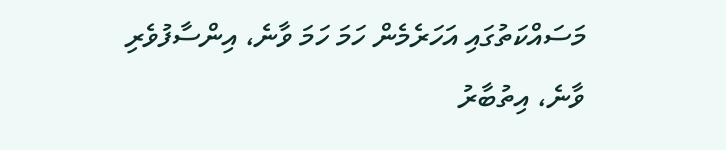މަސައްކަތުގައި އަހަރެމެން ހަމަ ހަމަ ވާނެ، އިންސާފުވެރި ވާނެ، އިތުބާރު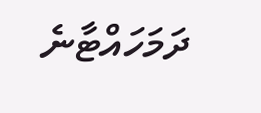ދަމަހައްޓާނެ